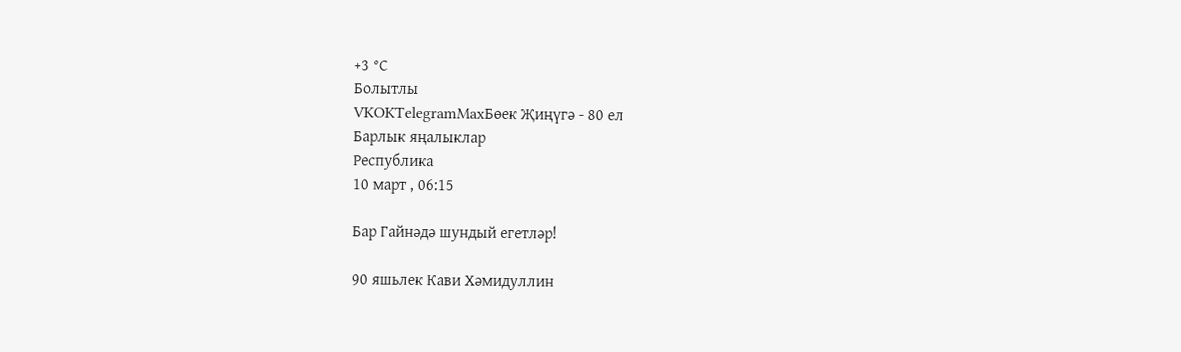+3 °С
Болытлы
VKOKTelegramMaxБөек Җиңүгә - 80 ел
Барлык яңалыклар
Республика
10 март , 06:15

Бар Гайнәдә шундый егетләр!

90 яшьлек Кави Хәмидуллин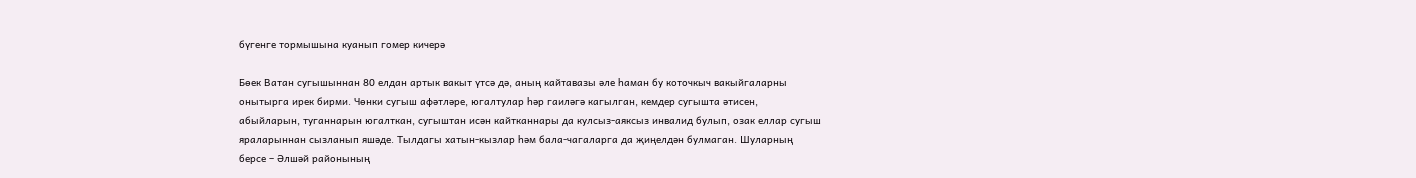бүгенге тормышына куанып гомер кичерә

Бөек Ватан сугышыннан 80 елдан артык вакыт үтсә дә, аның кайтавазы әле һаман бу коточкыч вакыйгаларны онытырга ирек бирми. Чөнки сугыш афәтләре, югалтулар һәр гаиләгә кагылган, кемдер сугышта әтисен, абыйларын, туганнарын югалткан, сугыштан исән кайтканнары да кулсыз-аяксыз инвалид булып, озак еллар сугыш яраларыннан сызланып яшәде. Тылдагы хатын-кызлар һәм бала-чагаларга да җиңелдән булмаган. Шуларның берсе – Әлшәй районының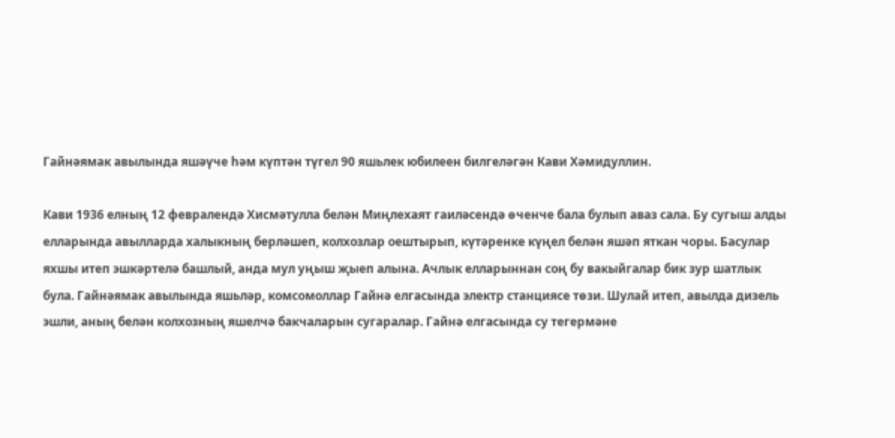Гайнәямак авылында яшәүче һәм күптән түгел 90 яшьлек юбилеен билгеләгән Кави Хәмидуллин.

Кави 1936 елның 12 февралендә Хисмәтулла белән Миңлехаят гаиләсендә өченче бала булып аваз сала. Бу сугыш алды елларында авылларда халыкның берләшеп, колхозлар оештырып, күтәренке күңел белән яшәп яткан чоры. Басулар яхшы итеп эшкәртелә башлый, анда мул уңыш җыеп алына. Ачлык елларыннан соң бу вакыйгалар бик зур шатлык була. Гайнәямак авылында яшьләр, комсомоллар Гайнә елгасында электр станциясе төзи. Шулай итеп, авылда дизель эшли, аның белән колхозның яшелчә бакчаларын сугаралар. Гайнә елгасында су тегермәне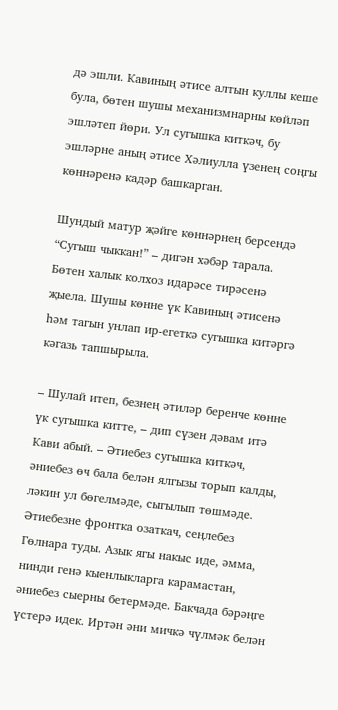дә эшли. Кавиның әтисе алтын куллы кеше була, бөтен шушы механизмнарны көйләп эшләтеп йөри. Ул сугышка киткәч, бу эшләрне аның әтисе Хәлиулла үзенең соңгы көннәренә кадәр башкарган.

Шундый матур җәйге көннәрнең берсендә “Сугыш чыккан!” – дигән хәбәр тарала. Бөтен халык колхоз идарәсе тирәсенә җыела. Шушы көнне үк Кавиның әтисенә һәм тагын унлап ир-егеткә сугышка китәргә кәгазь тапшырыла.

– Шулай итеп, безнең әтиләр беренче көнне үк сугышка китте, – дип сүзен дәвам итә Кави абый. – Әтиебез сугышка киткәч, әниебез өч бала белән ялгызы торып калды, ләкин ул бөгелмәде, сыгылып төшмәде. Әтиебезне фронтка озаткач, сеңлебез Гөлнара туды. Азык ягы накыс иде, әмма, нинди генә кыенлыкларга карамастан, әниебез сыерны бетермәде. Бакчада бәрәңге үстерә идек. Иртән әни мичкә чүлмәк белән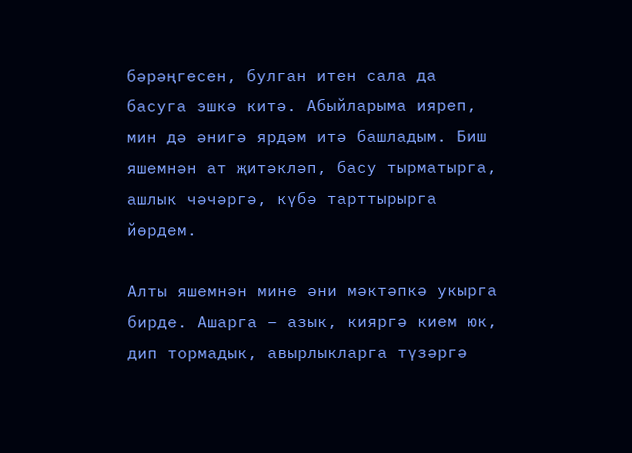бәрәңгесен, булган итен сала да басуга эшкә китә. Абыйларыма ияреп, мин дә әнигә ярдәм итә башладым. Биш яшемнән ат җитәкләп, басу тырматырга, ашлык чәчәргә, күбә тарттырырга йөрдем.

Алты яшемнән мине әни мәктәпкә укырга бирде. Ашарга – азык, кияргә кием юк, дип тормадык, авырлыкларга түзәргә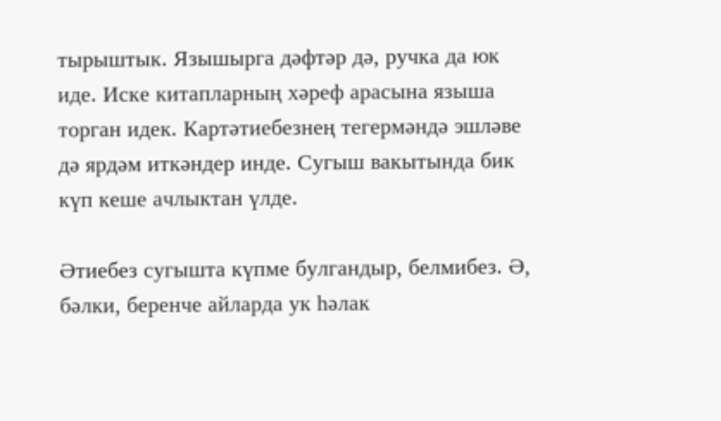тырыштык. Язышырга дәфтәр дә, ручка да юк иде. Иске китапларның хәреф арасына языша торган идек. Картәтиебезнең тегермәндә эшләве дә ярдәм иткәндер инде. Сугыш вакытында бик күп кеше ачлыктан үлде.

Әтиебез сугышта күпме булгандыр, белмибез. Ә, бәлки, беренче айларда ук һәлак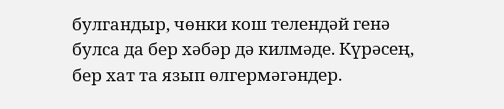булгандыр, чөнки кош телендәй генә булса да бер хәбәр дә килмәде. Күрәсең, бер хат та язып өлгермәгәндер.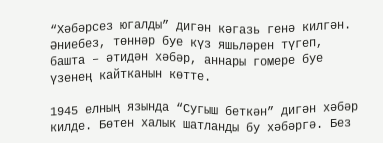“Хәбәрсез югалды” дигән кәгазь генә килгән. Әниебез, төннәр буе күз яшьләрен түгеп, башта – әтидән хәбәр, аннары гомере буе үзенең кайтканын көтте.

1945 елның язында “Сугыш беткән” дигән хәбәр килде. Бөтен халык шатланды бу хәбәргә. Без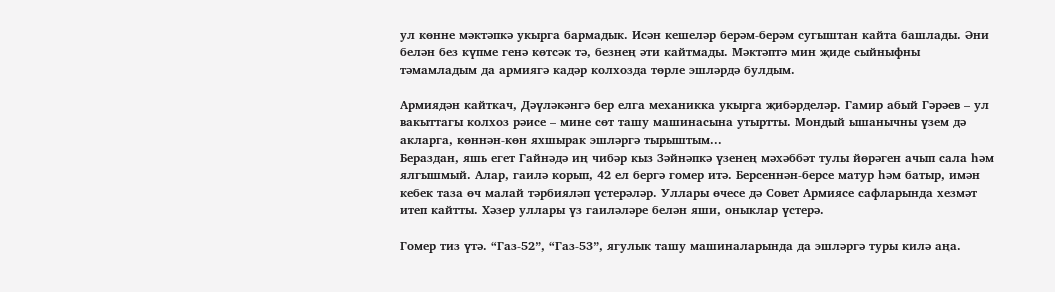ул көнне мәктәпкә укырга бармадык. Исән кешеләр берәм-берәм сугыштан кайта башлады. Әни белән без күпме генә көтсәк тә, безнең әти кайтмады. Мәктәптә мин җиде сыйныфны тәмамладым да армиягә кадәр колхозда төрле эшләрдә булдым.

Армиядән кайткач, Дәүләкәнгә бер елга механикка укырга җибәрделәр. Гамир абый Гәрәев – ул вакыттагы колхоз рәисе – мине сөт ташу машинасына утыртты. Мондый ышанычны үзем дә акларга, көннән-көн яхшырак эшләргә тырыштым...
Бераздан, яшь егет Гайнәдә иң чибәр кыз Зәйнәпкә үзенең мәхәббәт тулы йөрәген ачып сала һәм ялгышмый. Алар, гаилә корып, 42 ел бергә гомер итә. Берсеннән-берсе матур һәм батыр, имән кебек таза өч малай тәрбияләп үстерәләр. Уллары өчесе дә Совет Армиясе сафларында хезмәт итеп кайтты. Хәзер уллары үз гаиләләре белән яши, оныклар үстерә.

Гомер тиз үтә. “Газ-52”, “Газ-53”, ягулык ташу машиналарында да эшләргә туры килә аңа.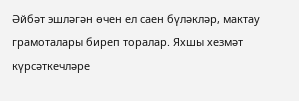Әйбәт эшләгән өчен ел саен бүләкләр, мактау грамоталары биреп торалар. Яхшы хезмәт күрсәткечләре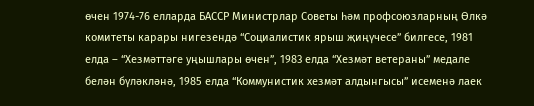өчен 1974-76 елларда БАССР Министрлар Советы һәм профсоюзларның Өлкә комитеты карары нигезендә “Социалистик ярыш җиңүчесе” билгесе, 1981 елда – “Хезмәттәге уңышлары өчен”, 1983 елда “Хезмәт ветераны” медале белән бүләкләнә, 1985 елда “Коммунистик хезмәт алдынгысы” исеменә лаек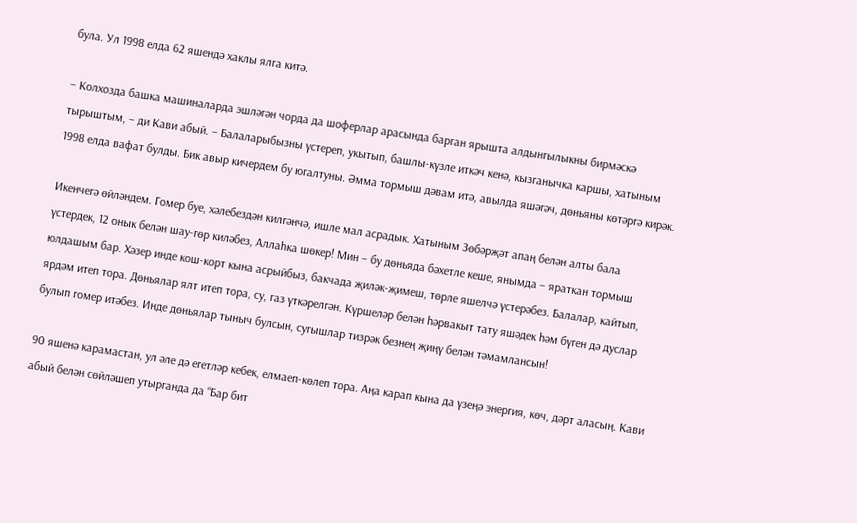була. Ул 1998 елда 62 яшендә хаклы ялга китә.

– Колхозда башка машиналарда эшләгән чорда да шоферлар арасында барган ярышта алдынгылыкны бирмәскә тырыштым, – ди Кави абый. – Балаларыбызны үстереп, укытып, башлы-күзле иткәч кенә, кызганычка каршы, хатыным 1998 елда вафат булды. Бик авыр кичердем бу югалтуны. Әмма тормыш дәвам итә, авылда яшәгәч, дөньяны көтәргә кирәк.

Икенчегә өйләндем. Гомер буе, хәлебездән килгәнчә, ишле мал асрадык. Хатыным Зөбәрҗәт апаң белән алты бала үстердек, 12 онык белән шау-гөр киләбез, Аллаһка шөкер! Мин – бу дөньяда бәхетле кеше, янымда – яраткан тормыш юлдашым бар. Хәзер инде кош-корт кына асрыйбыз, бакчада җиләк-җимеш, төрле яшелчә үстерәбез. Балалар, кайтып, ярдәм итеп тора. Дөньялар ялт итеп тора, су, газ үткәрелгән. Күршеләр белән һәрвакыт тату яшәдек һәм бүген дә дуслар булып гомер итәбез. Инде дөньялар тыныч булсын, сугышлар тизрәк безнең җиңү белән тәмамлансын!

90 яшенә карамастан, ул әле дә егетләр кебек, елмаеп-көлеп тора. Аңа карап кына да үзеңә энергия, көч, дәрт аласың. Кави абый белән сөйләшеп утырганда да “Бар бит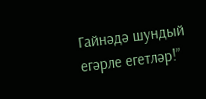Гайнәдә шундый егәрле егетләр!”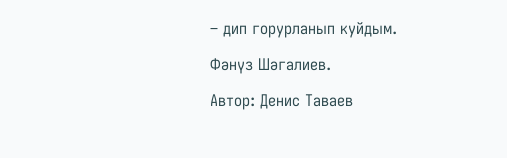– дип горурланып куйдым.

Фәнүз Шәгалиев.

Автор: Денис Таваев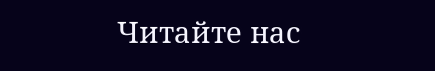Читайте нас